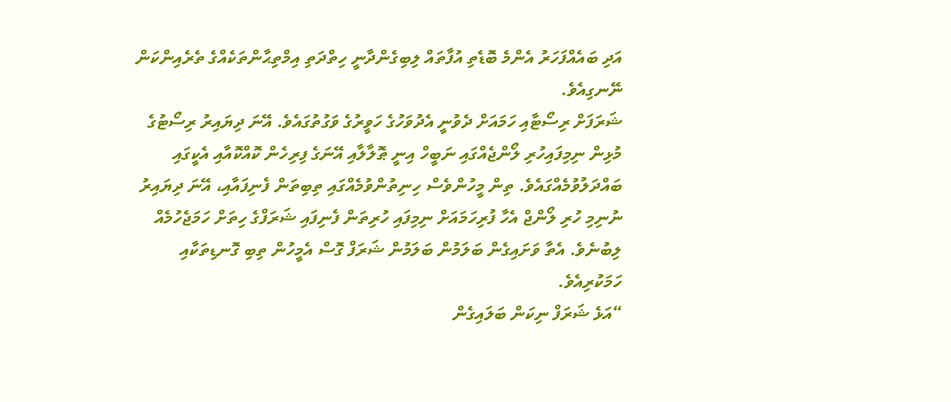އަދި ބައެއްފަހަރު އެންމެ ބޮޑެތި އުފާތައް ލިބިގެންދާނީ ހިތްދަތި އިމްތިޙާންތަކެއްގެ ތެރެއިންކަން ނޭނގިއެވެ.
ޝަރަފަށް ރިސޯޓާއި ހަމައަށް ދެވުނީ އެދުވަހުގެ ހަވީރުގެ ވަގުތުގައެވެ. އޭނަ ދިޔައިރު ރިސޯޓުގެ މުޅިން ނިމިފައިހުރި ލޯންޖެއްގައި ނަބީހް އިނީ ޠޮލާލާއި އޭނަގެ ފިރިހެން ކޮއްކޮއާއި އެކީގައި ބައްދަލުވުމެއްގައެވެ. ތިން މީހުންވެސް ހިނިތުންވުމެއްގައި ތިބިތަން ފެނިފައާއި، އޭނަ ދިޔައިރު ނުނިމި ހުރި ލޯންޖް އެހާ ފުރިހަމައަށް ނިމިފައި ހުރިތަން ފެނިފައި ޝަރަފްގެ ހިތަށް ހަމަޖެހުމެއް ލިބުނެވެ. އެތާ ވަށައިގެން ބަލަމުން ބަލަމުން ޝަރަފް ގޮސް އެމީހުން ތިބި ގޮނޑިތަކާއި ހަމަކުރިއެވެ.
“އަޅެ ޝަރަފް ނިކަން ބަލައިގެން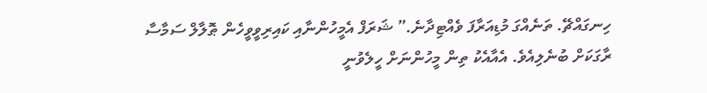ހިނގައްޗޭ. ތަނެއްގަ މުޑިއަރާފަ ވެއްޓިދާނެ.” ޝަރަފް އެމީހުންނާއި ކައިރިވީވީހެން ޠޮލާލް ސަމާސާ ރާގަކަށް ބުނެލިއެވެ. އެއާއެކު ތިން މީހުންނަށް ހީލެވުނީ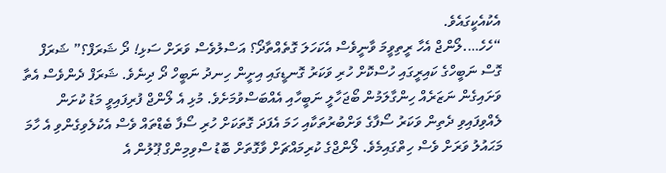އެކުއެކީގައެވެ.
“ހެހެ….ލޯންޖް އެހާ ރީތިވީމަ ވާނީވެސް އެކަހަލަ ގޮތެއްތާދޯ؟ އަސްލުވެސް ވަރަށް ސަޅި! ދޯ ޝަރަފް؟” ޝަރަފް ގޮސް ނަބީހްގެ ކައިރީގައި ހުސްކޮށް ހުރި ވަކަރު ގޮނޑީގައި އިށީން ހިނދު ނަބީހް ދޯ ދިނެވެ. ޝަރަފް ދެންވެސް އެތާ ވަށައިގެން ނަޒަރެއް ހިންގާލަމުން ބޯޖަހާލީ ނަބީހާއި އެއްބަސްވުމަށެވެ. މުޅި އެ ލޯންޖް ފުރިފައިވީ މަޑު ކުށަން ލެއްވިފައިވި ދެތިން ވަކަރު ސޯފާގެ ވަށްބުރުތަކާއި ހަމަ އެފަދަ ގޮތަކަށް ހުރި ސޯފާ ބެޑްތައް ވެސް އެކުލެވިގެންވި އެ ހާމަ މަޙައުލު ވަރަށް ވެސް ހިތްގައިމެވެ. ލޯންޖްގެ ކުރިމައްޗަށް ވާގޮތަށް ބޮޑު ސްވިމިންގް ޕޫލުން އެ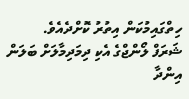ހިތްގައިމުކަން އިތުރު ކޮށްދެއެވެ.
ޝަރަފް ލޯންޖްގެ އެކި ދިމަދިމާލަށް ބަލަން އިންދާ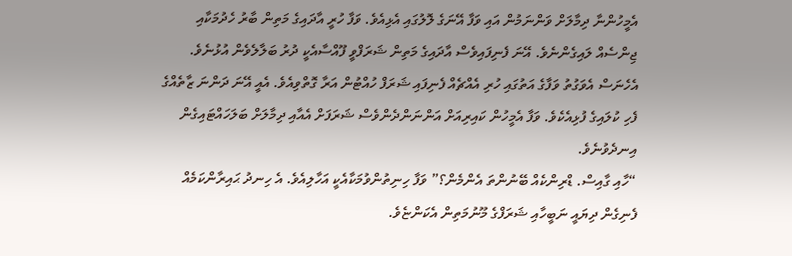އެމީހުންނާ ދިމާލަށް ވަންނަމުން އައި ވަފާ އޭނަގެ ލޮލުގައި އެޅިއެވެ. ވަފާ ހުރީ އާދައިގެ މަތިން ބާރު ހެދުމަކާއި ޖިންސެއް ލައިގެންނެވެ. އޭނަ ފެނިފައިވެސް އާދައިގެ މަތިން ޝަރަފްވީ ފޫއްސާއެކީ ދުރު ބަލާލެވެން އުޅުނެވެ. އެހެނަސް އެވަގުތު ވަފާގެ އަތުގައި ހުރި އެއްޗެއް ފެނިފައި ޝަރަފް ހުއްޓުން އަރާ ގޮތްވިއެވެ. އެއީ އޭނަ ދަންނަ ޒާތެއްގެ ފެހި ކުލައިގެ ފުޅިއެކެވެ. ވަފާ އެމީހުން ކައިރިއަށް އަންނަންދެންވެސް ޝަރަފަށް އެއާއި ދިމާލަށް ބަލަހައްޓައިގެން އިނދެވުނެވެ.
“ހާއި ގާއިސް. ޑްރިންކެއް ބޭނުންތަ އެންމެން؟” ވަފާ ހިނިތުންވުމަކާއެކީ އަހާލިއެވެ. އެ ހިނދު ޙައިރާންކަމެއް ފެނިގެން ދިޔައީ ނަބީހާއި ޝަރަފްގެ މޫނުމަތިން އެކަންޏެވެ.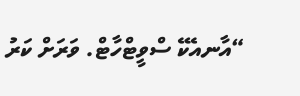“އާނއެކޭ ސްވީޓްހާޓް. ވަރަށް ކަރު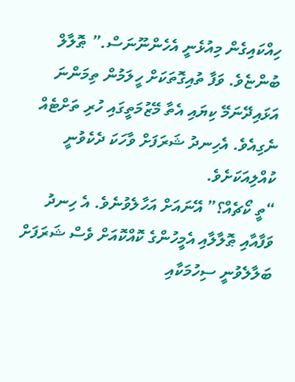ހިއްކައިގެން މިއުޅެނީ އެހެންނޫނަސް.” ޠޮލާލް ބުންޏެވެ. ވަފާ ތުއިގޮތަކަށް ހީލަމުން ތިމަންނަ އަޅައިދޭނަމޭ ކިޔައި އެތާ މޭޒުމަތީގައި ހުރި ތަށްޓެއް ނެގިއެވެ. އެހިނދު ޝަރަފަށް ވާހަކަ ދެކެވުނީ ކުއްލިއަކަށެވެ.
“ތީ ކޯޗެއް؟” އޭނައަށް އަހާލެވުނެވެ. އެ ހިނދު ވަފާއާއި ޠޮލާލާއި އެމީހުންގެ ކޮއްކޮއަށް ވެސް ޝަރަފަށް ބަލާލެވުނީ ސިހުމަކާއި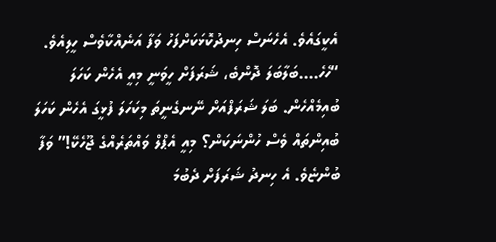އެކީގައެވެ. އެހެނަސް ހިނދުކޮޅަކަށްފަހު ވަފާ އަނެއްކާވެސް ހީލިއެވެ.
“ހެހެ….ބަލާބަލަ ދޮންބެ، ޝަރަފަށް ހީވަނީ މިއީ އެހެން ކަހަލަ ބުއިމެއްހެން. ބަލަ ޝަރަފްއަށް ނޭނގެނީތަ މިކަހަލަ ފުޅީގަ އެހެން ކަހަލަ ބުއިންތައް ވެސް ހުންނަކަން؟ މިއީ އެޕްލް ވައްތަރެއްގެ ޖޫހެކޭ!” ވަފާ ބުންޏެވެ. އެ ހިނދު ޝަރަފަށް ދެބުމަ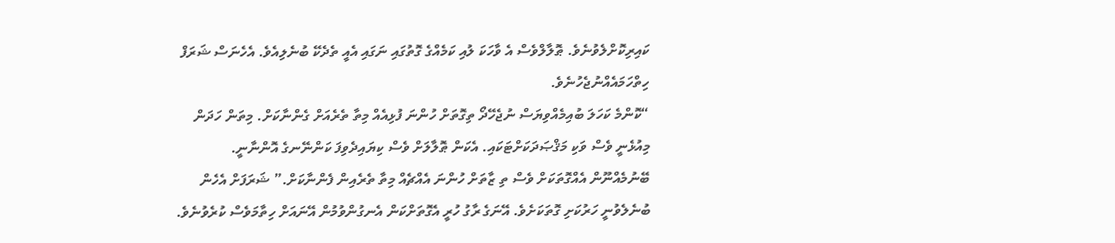ކައިރިކޮށްލެވުނެވެ. ޠޮލާލްވެސް އެ ވާހަކަ ލުއި ކަމެއްގެ ގޮތުގައި ނަގައި އެއީ ތެދެކޭ ބުނެލިއެވެ. އެހެނަސް ޝަރަފް ހިތްހަމައެއްނުޖެހުނެވެ.
“ކޮންމެ ކަހަލަ ބުއިމެއްވިޔަސް ނުޖެހޭދޯ ތިގޮތަށް ހުންނަ ފުޅިއެއް މިތާ ތެރެއަށް ގެންނާކަށް. މިތަން ހަދަން މިއުޅެނީ ވެސް ވަކި މަޤްޞަދަކަށްޓަކައި. އެކަން ޠޮލާލަށް ވެސް ކިޔައިދެވިފަ ކަންނޭނގެ އޮންނާނީ. ބޭނުމެއްނޫން އެއްގޮތަކަށް ވެސް ތި ޒާތަށް ހުންނަ އެއްޗެއް މިތާ ތެރެއިން ފެންނާކަށް.” ޝަރަފަށް އެހެން ބުނެލެވުނީ ހަރުކަށި ގޮތަކަށެވެ. އޭނަގެ ރާގު ހުރީ އެގޮތަށްކަން އެނގުންވުމުން އޭނައަށް ހިތާމަވެސް ކުރެވުނެވެ.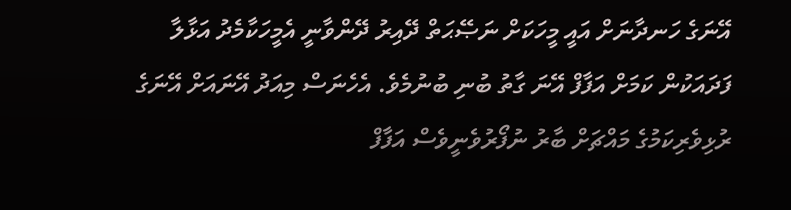އޭނަގެ ހަނދާނަށް އައީ މީހަކަށް ނަޞޭޙަތް ދޭއިރު ދޭންވާނީ އެމީހަކާމެދު އަޅާލާ ފަދައަކުން ކަމަށް އަފާފް އޭނަ ގާތު ބުނި ބުނުމެވެ. އެހެނަސް މިއަދު އޭނައަށް އޭނަގެ ރުޅިވެރިކަމުގެ މައްޗަށް ބާރު ނުފޯރުވެނީވެސް އަފާފް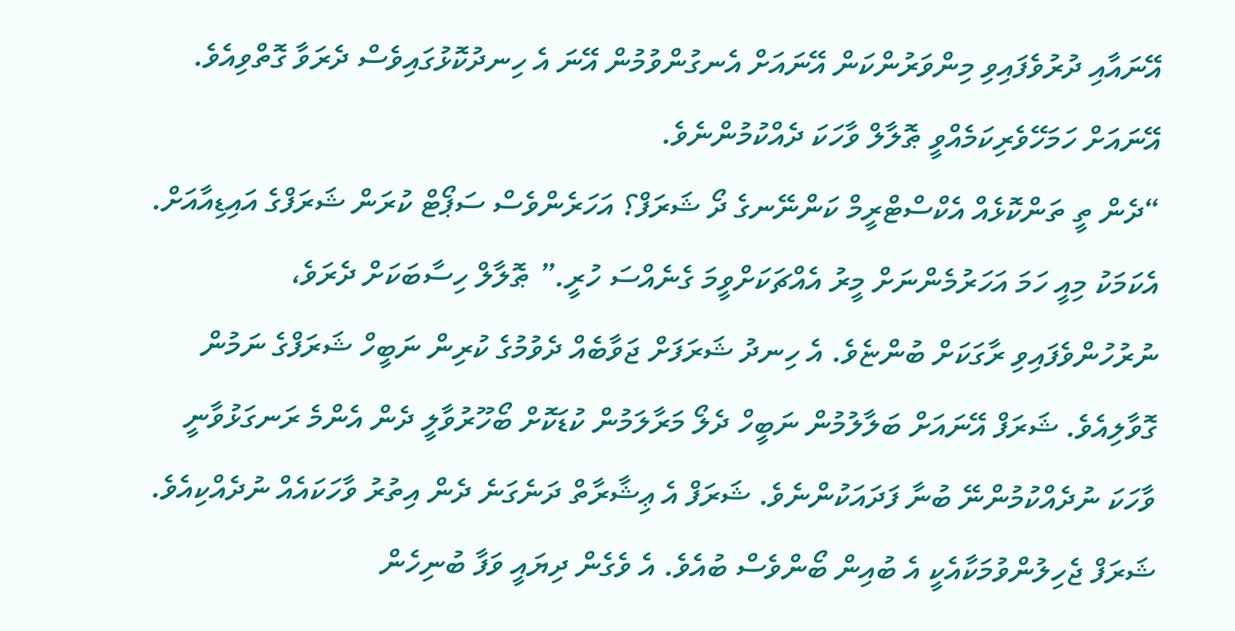އޭނައާއި ދުރުވެފައިވި މިންވަރުންކަން އޭނައަށް އެނގުންވުމުން އޭނަ އެ ހިނދުކޮޅުގައިވެސް ދެރަވާ ގޮތްވިއެވެ. އޭނައަށް ހަމަހޭވެރިކަމެއްވީ ޠޮލާލް ވާހަކަ ދެއްކުމުންނެވެ.
“ދެން ތީ ތަންކޮޅެއް އެކްސްޓްރީމް ކަންނޭނގެ ދޯ ޝަރަފް؟ އަހަރެންވެސް ސަޕޯޓް ކުރަން ޝަރަފްގެ އައިޑިއާއަށް. އެކަމަކު މިއީ ހަމަ އަހަރުމެންނަށް މީރު އެއްޗަކަށްވީމަ ގެނެއްސަ ހުރީ.” ޠޮލާލް ހިސާބަކަށް ދެރަވެ، ނުރުހުންވެފައިވި ރާގަކަށް ބުންޏެވެ. އެ ހިނދު ޝަރަފަށް ޖަވާބެއް ދެވުމުގެ ކުރިން ނަބީހް ޝަރަފްގެ ނަމުން ގޮވާލިއެވެ. ޝަރަފް އޭނައަށް ބަލާލުމުން ނަބީހް ދެލޯ މަރާލަމުން ކުޑަކޮށް ބޯހޫރުވާލީ ދެން އެންމެ ރަނގަޅުވާނީ ވާހަކަ ނުދެއްކުމުންނޭ ބުނާ ފަދައަކުންނެވެ. ޝަރަފް އެ ޢިޝާރާތް ދަނެގަނެ ދެން އިތުރު ވާހަކައެއް ނުދެއްކިއެވެ. ޝަރަފް ޖެހިލުންވުމަކާއެކީ އެ ބުއިން ބޯންވެސް ބުއެވެ. އެ ވެގެން ދިޔައީ ވަފާ ބުނިހެން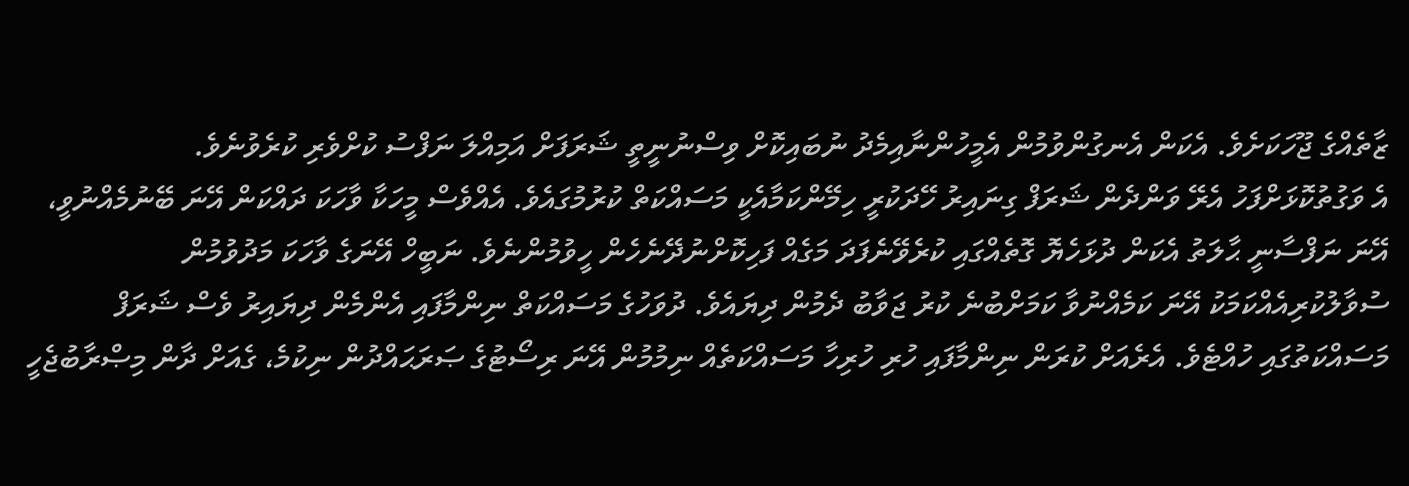ޒާތެއްގެ ޖޫހަކަށެވެ. އެކަން އެނގުންވުމުން އެމީހުންނާއިމެދު ނުބައިކޮށް ވިސްނުނީތީ ޝަރަފަށް އަމިއްލަ ނަފްސު ކުށްވެރި ކުރެވުނެވެ.
އެ ވަގުތުކޮޅަށްފަހު އެރޭ ވަންދެން ޝަރަފް ގިނައިރު ހޭދަކުރީ ހިމޭންކަމާއެކީ މަސައްކަތް ކުރުމުގައެވެ. އެއްވެސް މީހަކާ ވާހަކަ ދައްކަން އޭނަ ބޭނުމެއްނުވީ، އޭނަ ނަފްސާނީ ޙާލަތު އެކަން ދުޅަހެޔޮ ގޮތެއްގައި ކުރެވޭނެފަދަ މަގެއް ފަހިކޮށްނުދޭނެހެން ހީވުމުންނެވެ. ނަބީހް އޭނަގެ ވާހަކަ މަދުވުމުން ސުވާލުކުރިއެއްކަމަކު އޭނަ ކަމެއްނުވާ ކަމަށްބުނެ ކުރު ޖަވާބު ދެމުން ދިޔައެވެ. ދުވަހުގެ މަސައްކަތް ނިންމާފައި އެންމެން ދިޔައިރު ވެސް ޝަރަފް މަސައްކަތުގައި ހުއްޓެވެ. އެރެއަށް ކުރަން ނިންމާފައި ހުރި ހުރިހާ މަސައްކަތެއް ނިމުމުން އޭނަ ރިސޯޓުގެ ޞަރަޙައްދުން ނިކުމެ، ގެއަށް ދާން މިޞްރާބުޖެހީ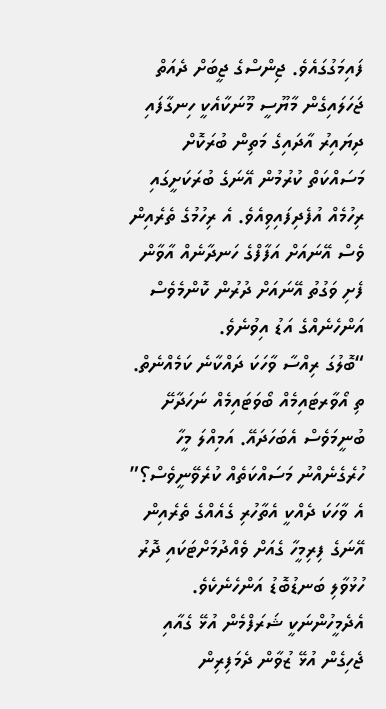ފައިމަގުގައެވެ. ޖިންސްގެ ޖީބަށް ދެއަތް ޖަހަލައިގެން މާޔޫސީ މޫނަކާއެކީ ހިނގާފައި ދިޔައިރު އާދައިގެ މަތިން ބުރަކޮށް މަސައްކަތް ކުރުމުން އޭނަގެ ބުރަކަށީގައި ރިހުމެއް އުފެދިފައިވިއެވެ. އެ ރިހުމުގެ ތެރެއިން ވެސް އޭނައަށް އަފާފްގެ ހަނދާނެއް އާވާން ފެށި ވަގުތު އޭނައަށް ދުރުން ކޮންމެވެސް އަންހެނެއްގެ އަޑު އިވުނެވެ.
“ބޮލުގަ ރިއްސާ ވާހަކަ ދައްކާނެ ކަމެއްނެތް. ތި އޯވާރޓައިމެއް ބޯވަޓައިމެއް ނަހަދާށޭ ބުނީމަވެސް އެބަހަދައޭ. އަމިއްލަ މީހާ ހުރެގެނެއްނު މަސައްކަތެއް ކުރެވޭނީވެސް؟” އެ ވާހަކަ ދެއްކީ އެތާހުރި ގެއެއްގެ ތެރެއިން އޭނަގެ ފިރިމީހާ ގެއަށް ވެއްދުމަށްޓަކައި ދޮރު ހުޅުވާލި ބަނޑުބޮޑު އަންހެނެކެވެ. އެދެމީހުންނަކީ ޝަރަފްމެން އުޅޭ ގެއާއި ޖެހިގެން އުޅޭ ޒުވާން ދެމަފިރިން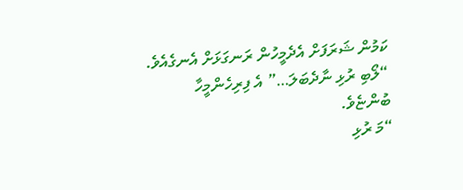ކަމުން ޝަރަފަށް އެދެމީހުން ރަނގަޅަށް އެނގެއެވެ.
“ލޯބި ރުޅި ނާދެބަލަ…” އެ ފިރިހެންމީހާ ބުންޏެވެ.
“މަ ރުޅި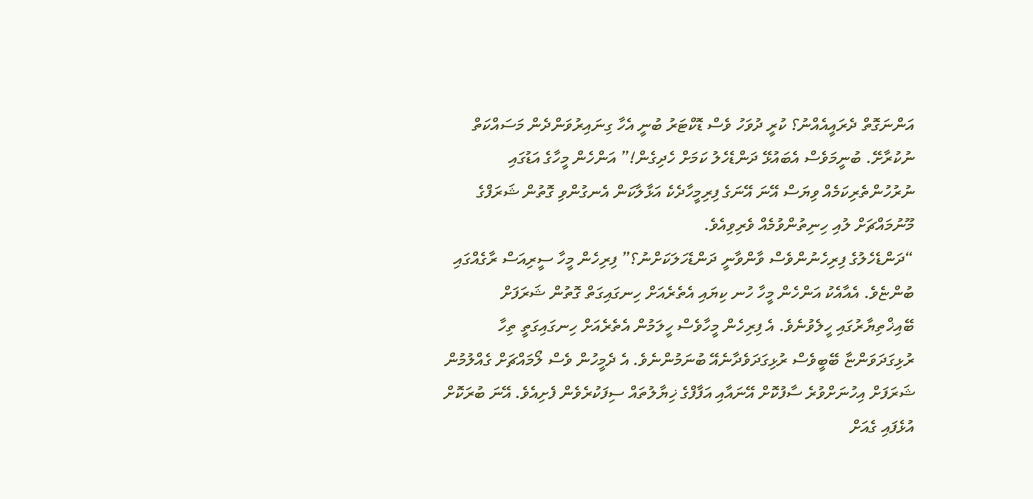އަންނަގޮތް ދެރައީއެއްނު؟ ކުރީ ދުވަހު ވެސް ޑޮކްޓަރު ބުނީ އެހާ ގިނައިރުވަންދެން މަސައްކަތް ނުކުރާށޭ. ބުނީމަވެސް އެބައުޅޭ ދަންޑެހެލު ކަމަށް ހެދިގެން!” އަންހެން މީހާގެ އަޑުގައި ނުރުހުންތެރިކަމެއް ވިޔަސް އޭނަ އޭނަގެ ފިރިމީހާދެކެ އަޅާލާކަން އެނގުންވި ގޮތުން ޝަރަފްގެ މޫނުމައްޗަށް ލުއި ހިނިތުންވުމެއް ވެރިވިއެވެ.
“ދަންޑެހެލުގެ ފިރިހެނުންވެސް ވާންވާނީ ދަންޑެހަލަކަށްނު؟” ފިރިހެން މީހާ ސީރިއަސް ރާގެއްގައި ބުންޏެވެ. އެއާއެކު އަންހެން މީހާ ހުނ ކިޔައި އެތެރެއަށް ހިނގައިގަތް ގޮތުން ޝަރަފަށް ބޭއިޚްތިޔާރުގައި ހީލެވުނެވެ. އެ ފިރިހެން މީހާވެސް ހީލަމުން އެތެރެއަށް ހިނގައިގަތީ ތިހާ ރުޅިގަދަވަންޏާ ބޭބީވެސް ރުޅިގަދަވެދާނެއޭ ބުނަމުންނެވެ. އެ ދެމީހުން ވެސް ލޯމައްޗަށް ގެއްލުމުން ޝަރަފަށް އިހުނަށްވުރެ ސާފުކޮށް އޭނައާއި އަފާފްގެ ޚިޔާލުތައް ސިފަކުރެވެން ފެށިއެވެ. އޭނަ ބުރަކޮށް އުޅެފައި ގެއަށް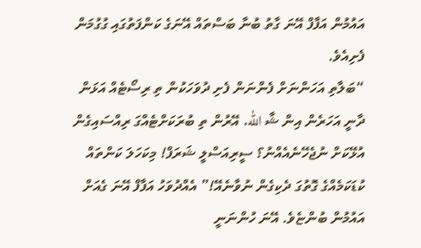އައުމުން އަފާފް އޭނަ ގާތު ބުނާ ބަސްތައް އޭނަގެ ކަންފަތުގައި ގުގުމަން ފެށިއެވެ.
“ބަލާތި އަހަންނަށް ފެންނަން ފެށި ދުވަހަކުން ތި ރިސޯޓެއް އަޅަން ދާނީ އަހަރެން އިން ޝާ الله. އޭރުން ތި ބުރަކަށްޓެއްގަ ރިއްސައިގެން އުޅޭކަށް ނުޖެހޭނެއެއްނު؟ ސީރިއަސްލީ ޝަރަފް! މިކަހަލަ ކަންތައް ކުޑަކަމެއްގެ ގޮތުގަ ދެކިގެން ނުވާނެއޭ!” އެއްދުވަހު އަފާފް އޭނަ ގެއަށް އައުމުން ބުންޏެވެ. އޭނަ ހުންނަނީ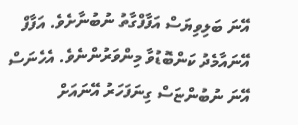އޭނަ ބަލިވިޔަސް އަފާފްގާތު ނުބުނާށެވެ. އަފާފް އޭނައާމެދު ކަންބޮޑުވާ މިންވަރުންނެވެ. އެހެނަސް އޭނަ ނުބުންޏަސް ގިނަފަހަރު އޭނައަށް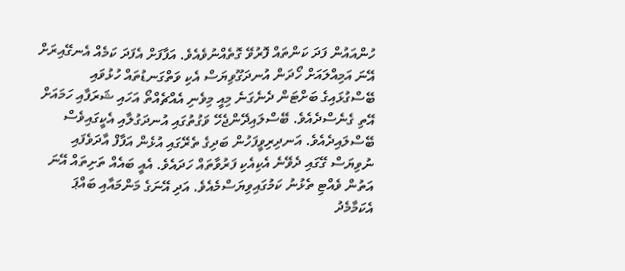ހުންއައުން ފަދަ ކަންތައް ފޮރުވޭ ގޮތެއްނުވެއެވެ. އަފާފަށް އެފަދަ ކަމެއް އެނގޭއިރަށް އޭނަ އަމިއްލައަށް ހޯދަން އުނދަގޫވިޔަސް އެކި ވަތްގަނޑުތައް ހުޅުވައި ބޭސްގުޅައިގެ ބަށްޓަން ދެނެގަނެ މިއީ މިވެނި އެއްޗެއްތޯ އަހައި ޝަރަފާއި ހަމައަށް އޭތި ގެނެސްދެއެވެ. ބޭސްލައިދޭންޖެހޭ ވަގުތުގައި އުނދަގުލާއި އެކީގައިވެސް ބޭސްލައިދެއެވެ. އަނދިރިވީފަހުން ބަދިގެ ތެރޭގައި އުޅެން އަފާފް އާދަވެފައި ނުވިޔަސް ގޭގައި ދެވޭނެ އެކިއެކި ފަރުވާތައް ހަދައެވެ. އެއީ ބައެއް ތަށިތައް އޭނަ އަތުން ވެއްޓި ތެޅުނު ކަމުގައިވިޔަސްމެއެވެ. އަދި އޭނަގެ މަންމައާއި ބައްޕަ އެކަމާމެދު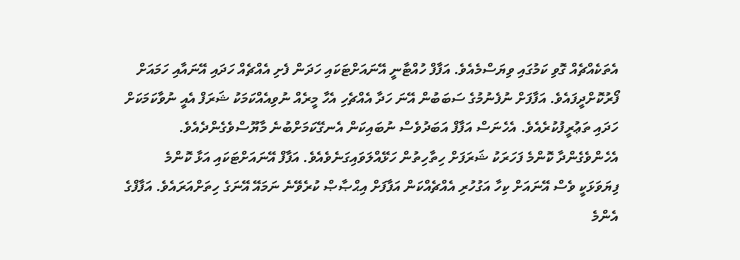އެތަކެއްޗެއް ގޮވި ކަމުގައި ވިޔަސްމެއެވެ. އަފާފް ހުއްޓާނީ އޭނައަށްޓަކައި ހަދަން ފެށި އެއްޗެއް ހަދައި އޭނައާއި ހަމައަށް ފޯރުކޮށްދީފައެވެ. އަފާފަށް ނުފެނުމުގެ ސަބަބުން އޭނަ ހަދާ އެއްޗެހި އެހާ މީރެއް ނުވިއެއްކަމަކު ޝަރަފް އެއީ ނުވާކަމަކަށް ހަދައި ތަޢުރީފުކުރެއެވެ. އެހެނަސް އަފާފް އަބަދުވެސް ނުބައިކަން އެނގޭކަމަށްބުނެ މާޔޫސްވެގެންދެއެވެ. އެހެންވެގެންދާ ކޮންމެ ފަހަރަކު ޝަރަފަށް ހިތާހިތުން ހަޅޭއްލަވައިގަނެވެއެވެ. އަފާފް އޭނައަށްޓަކައި އަޅާ ކޮންމެ ފިޔަވަޅަކީ ވެސް އޭނައަށް ކިހާ އަގުހުރި އެއްޗެއްކަން އަފާފަށް އިޙްޞާޞް ކުރެވޭނެ ނަމައޭ އޭނަގެ ހިތަށްއަރައެވެ. އަފާފްގެ އެންމެ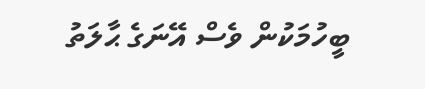ބީހުމަކުން ވެސް އޭނަގެ ޙާލަތު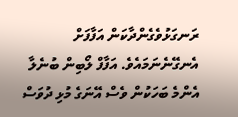ރަނގަޅުވެގެންދާކަން އަފާފަށް އެނގޭނެނަމައެވެ. އަފާފް ލޯބިން ބުނެލާ އެންމެ ބަހަކުން ވެސް އޭނަގެ މުޅި ދުވަސް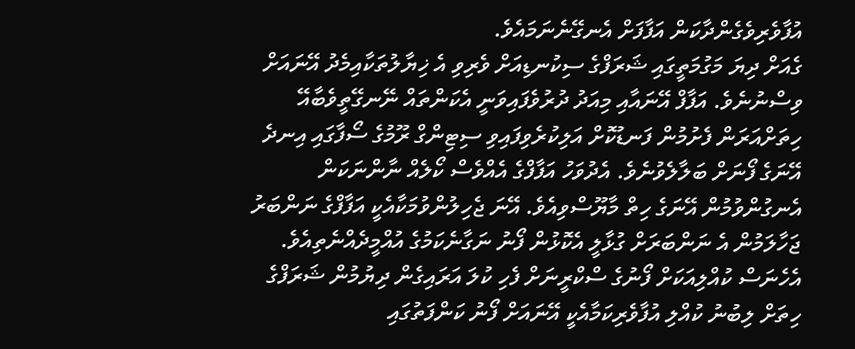އުފާވެރިވެގެންދާކަން އަފާފަށް އެނގޭނެނަމައެވެ.
ގެއަށް ދިޔަ މަގުމަތީގައި ޝަރަފްގެ ސިކުނޑިއަށް ވެރިވި އެ ޚިޔާލުތަކާއިމެދު އޭނައަށް ވިސްނުނެވެ. އަފާފް އޭނައާއި މިއަދު ދުރުވެފައިވަނީ އެކަންތައް ނޭނގޭތީވެބާއޭ ހިތަށްއަރަން ފެށުމުން ފަނޑުކޮށް އަލިކުރެވިފައިވި ސިޓިންގް ރޫމުގެ ސޯފާގައި އިނދެ އޭނަގެ ފޯނަށް ބަލާލެވުނެވެ. އެދުވަހު އަފާފްގެ އެއްވެސް ކޯލެއް ނާންނަކަން އެނގުންވުމުން އޭނަގެ ހިތް މާޔޫސްވިއެވެ. އޭނަ ޖެހިލުންވުމަކާއެކީ އަފާފްގެ ނަންބަރު ޖަހާލަމުން އެ ނަންބަރަށް ގުޅާލީ އެކޮޅުން ފޯނު ނަގާނެކަމުގެ އުއްމީދެއްނެތިއެވެ. އެހެނަސް ކުއްލިއަކަށް ފޯނުގެ ސްކްރީނަށް ފެހި ކުލަ އަރައިގެން ދިޔުމުން ޝަރަފްގެ ހިތަށް ލިބުނު ކުއްލި އުފާވެރިކަމާއެކީ އޭނައަށް ފޯނު ކަންފަތުގައި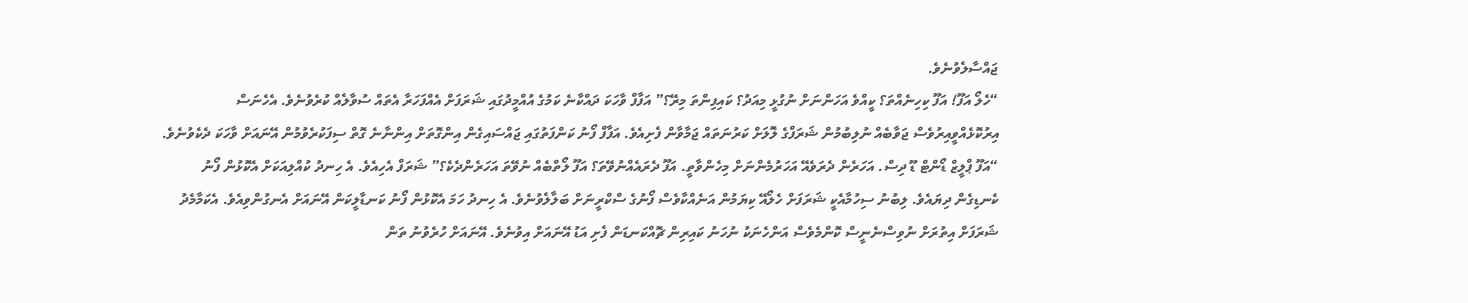ޖައްސާލެވުނެވެ.
“ހެލޯ އަފޫ! އަފޫ ކިހިނެއްތަ؟ ކީއްވެ އަހަންނަށް ނުގުޅީ މިއަދު؟ ކައިފިންތަ މިރޭ؟” އަފާފް ވާހަކަ ދައްކާނެ ކަމުގެ އުއްމީދުގައި ޝަރަފަށް އެއްފަހަރާ އެތައް ސުވާލެއް ކުރެވުނެވެ. އެހެނަސް އިރުކޮޅެއްވީއިރުވެސް ޖަވާބެއް ނުލިބުމުން ޝަރަފްގެ ލޮލަށް ކަރުނަތައް ޖަމާވާން ފެށިއެވެ. އަފާފް ފޯނު ކަންފަތުގައި ޖައްސައިގެން އިންގޮތަށް އިންނާނެ ގޮތް ސިފަކުރެވުމުން އޭނައަށް ވާހަކަ ދެކެވުނެވެ.
“އަފޫ ޕްލީޒް ޑޯންޓް ޑޫ ދިސް. އަހަރެން ދެރަވެއޭ އަހަރުމެންނަށް މިހެންވާތީ. އަފޫ ދެރައެއްނުވޭތަ؟ އަފޫ ލޯތްބެއް ނުވޭތަ އަހަރެންދެކެ؟” ޝަރަފް އެހިއެވެ. އެ ހިނދު ކުއްލިއަކަށް އެކޮޅުން ފޯނު ކެނޑިގެން ދިޔައެވެ. ލިބުނު ސިހުމާއެކީ ޝަރަފަށް ހެލޯއޭ ކިޔަމުން އަނެއްކާވެސް ފޯނުގެ ސްކްރީނަށް ބަލާލެވުނެވެ. އެ ހިނދު ހަމަ އެކޮޅުން ފޯނު ކަނޑާލީކަން އޭނައަށް އެނގުންވިއެވެ. އެކަމާމެދު ޝަރަފަށް އިތުރަށް ނުވިސްނެނީސް ކޮންމެވެސް އަންހެނަކު ނުހަނު ކައިރިން ޗޮއްކަނޑަން ފެށި އަޑު އޭނައަށް އިވުނެވެ. އޭނައަށް ހުރެވުނު ތަން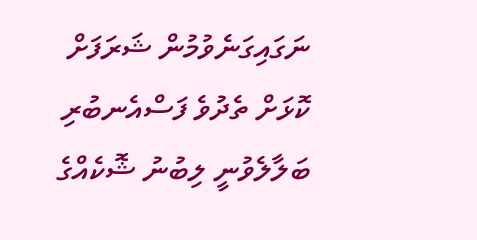ނަގައިގަނެވުމުން ޝަރަފަށް ކޮޅަށް ތެދުވެ ފަސްއެނބުރި ބަލާލެވުނީ ލިބުނު ޝޮކެއްގެ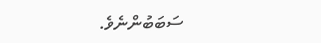ސަބަބުންނެވެ.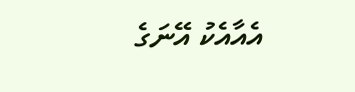އެއާއެކު އޭނަގެ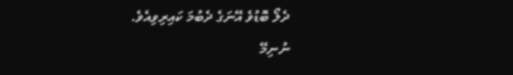ދެލޯ ބޮޑުވެ އޭނަގެ ދެބުމަ ކައިރިވިއެވެ.
ނުނިމޭ